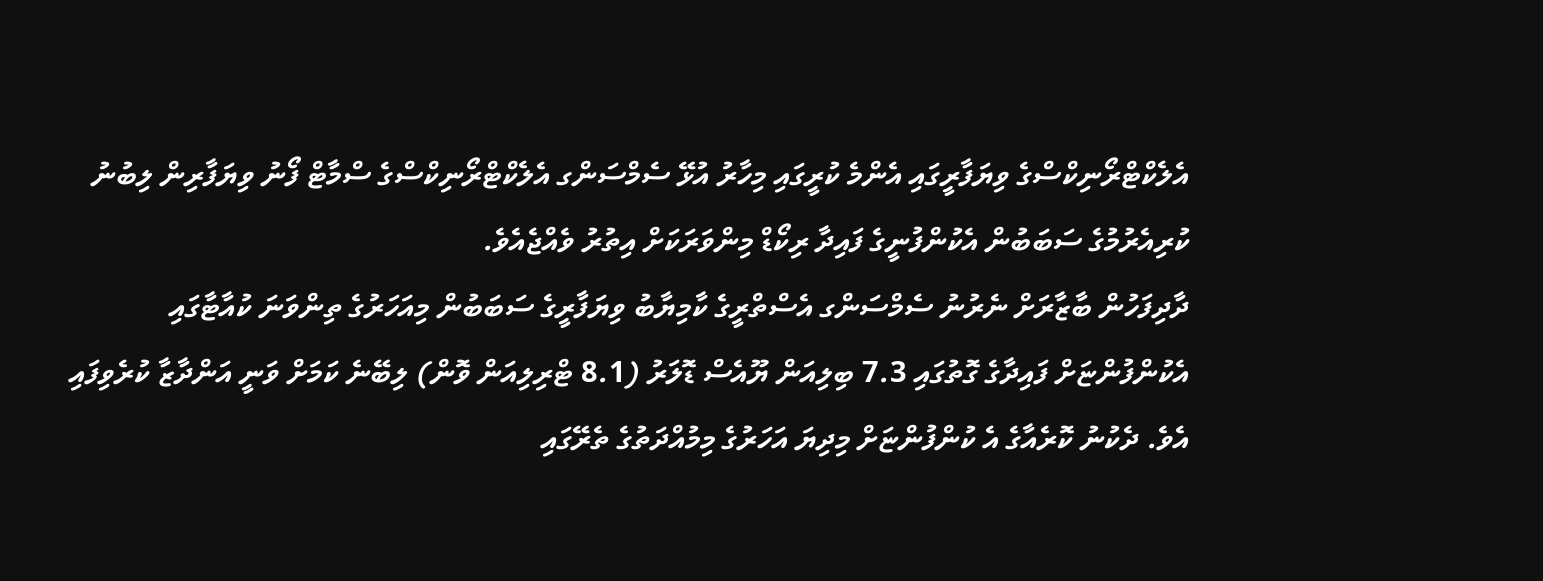އެލެކްޓްރޯނިކްސްގެ ވިޔަފާރީގައި އެންމެ ކުރީގައި މިހާރު އުޅޭ ސެމްސަންގ އެލެކްޓްރޯނިކްސްގެ ސްމާޓް ފޯނު ވިޔަފާރިން ލިބުނު ކުރިއެރުމުގެ ސަބަބުން އެކުންފުނީގެ ފައިދާ ރިކޯޑް މިންވަރަކަށް އިތުރު ވެއްޖެއެވެ.
ދާދިފަހުން ބާޒާރަށް ނެރުނު ސެމްސަންގ އެސްތްރީގެ ކާމިޔާބު ވިޔަފާރީގެ ސަބަބުން މިއަހަރުގެ ތިންވަނަ ކުއާޓާގައި އެކުންފުންޏަށް ފައިދާގެ ގޮތުގައި 7.3 ބިލިއަން ޔޫއެސް ޑޮލަރު (8.1 ޓްރިލިއަން ވޮން) ލިބޭނެ ކަމަށް ވަނީ އަންދާޒާ ކުރެވިފައި އެވެ. ދެކުނު ކޮރެއާގެ އެ ކުންފުންޏަށް މިދިޔަ އަހަރުގެ މިމުއްދަތުގެ ތެރޭގައި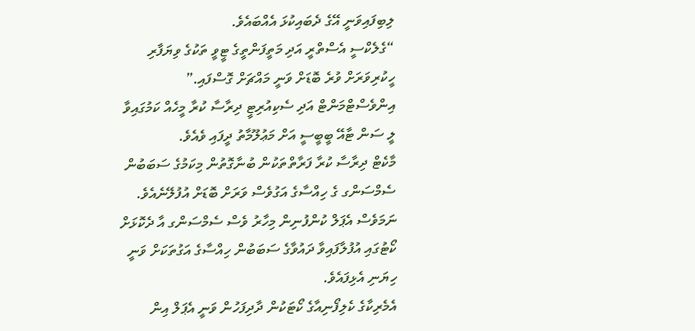ލިބިފައިވަނީ އޭގެ ދެބައިކުޅަ އެއްބައެވެ.
“ގެލެކްސީ އެސްތްރީ އަދި މަތީފަންތީގެ ޓީވީ ތަކުގެ ވިޔަފާރި ހީކުރިވަރަށް ވުރެ ބޮޑަށް ވަނީ މައްޗަށް ގޮސްފައި.” އިންވެސްޓްމަންޓް އަދި ސެކިއުރިޓީ ދިރާސާ ކުރާ މީހެއް ކަމުގައިވާ ލީ ސަން ޓާއޭ ބީބީސީ އަށް މަޢުލޫމާތު ދީފައި ވެއެވެ.
މާކެޓް ދިރާސާ ކުރާ ފަރާތްތަކުން ބުނާގޮތުން މިކަމުގެ ސަބަބުން ސެމްސަންގ ގެ ހިއްސާގެ އަގުވެސް ވަރަށް ބޮޑަށް އުފުލޭނެއެވެ. ނަމަވެސް އެޕަލް ކުންފުނިން މިހާރު ވެސް ސެމްސަންގ އާ ދެކޮޅަށް ކޯޓުގައި އުފުލާފައިވާ ދައުވާގެ ސަބަބުން ހިއްސާގެ އަގުތަކަށް ވަނީ ހިޔަނި އެޅިފައެވެ.
އެމެރިކާގެ ކެލިފޯނިއާގެ ކޯޓަކުން ދާދިފަހުން ވަނީ އެޕަލް އިން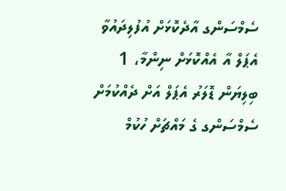ސެމްސަންގ އާދެކޮޅަށް އުފުލިދައުވާ އެޕަލް އާ އެއްކޮޅަށް ނިންމާ، 1 ބިލިޔަން ޑޮލަރު އެޕަލް އަށް ދެއްކުމަށް ސެމްސަންގ ގެ މައްޗަށް ހުކުމް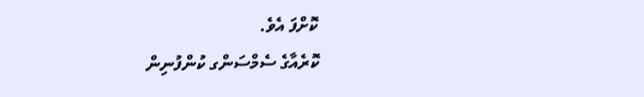ކޮށްފަ އެވެ.
ކޮރެއާގެ ސެމްސަންގ ކުންފުނިން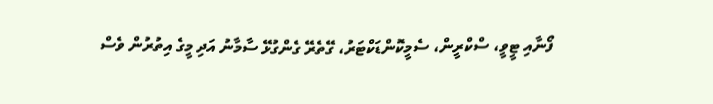ފޯނާއި ޓީވީ، ސްކްރީން، ސެމީކޮންޑަކްޓަރު، ގޭތެރޭ ގެންގުޅޭ ސާމާނު އަދި މީގެ އިތުރުން ވެސް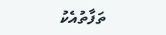ތަފާތުއެކު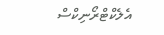އެލެކްޓްރޯނިކްސް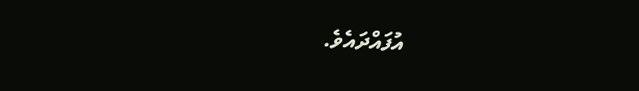އުފައްދައެވެ.